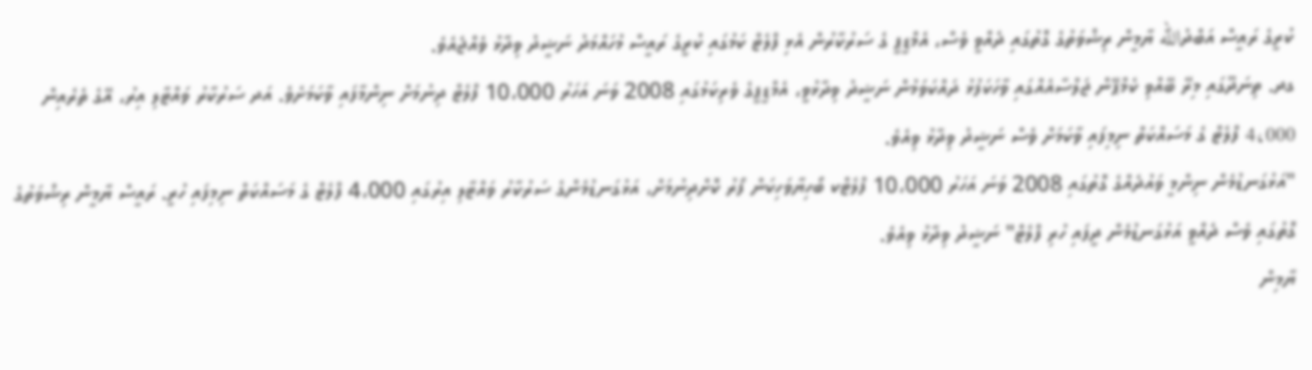ކުރީގެ ރައީސް އަބްދުالله ޔާމީން ރިޝްވަތުގެ ގޮތުގައި ދެއްވީ ވެސް، އެމްޑީޕީ ގެ ސަރުކާރުން އެޅި ފްލެޓް ކަމުގައި ކުރީގެ ރައީސް މުހައްމަދު ނަޝީދު ވިދާޅު ވެއްޖެއެވެ.
ގދ. ތިނަދޫގައި މިރޭ ބޭއްވި ކެމްޕޭން ޖަލްސާއެއްގައި ވާހަކަފުޅު ދައްކަވަމުން ނަޝީދު ވިދާޅުވީ، އެމްޑީޕީގެ ވެރިކަމުގައި 2008 ވަނަ އަހަރު 10،000 ފްލެޓް ދިނުމަށް ނިންމާފައި ވާކަމަށެވެ. އަދ ސަރުކާރު ވައްޓާލި އިރު، އޭގެ ތެރެއިން 4،000 ފްލެޓް ގެ މަސައްކަތް ނިމިފައި ވާކަމަށް ވެސް ނަޝީދު ވިދާޅު ވިއެވެ.
"އަޅުގަނޑުމެން ނިންމީ ވައުދެއްގެ ގޮތުގައި 2008 ވަނަ އަހަރު 10،000 ފްލެޓްކ ބޯހިޔާވަހިކަން ފޯރު ކޮށްދިނުމަށް، އަޅުގަނޑުމެންގެ ސަރުކާރު ވައްޓާލި އިރުގައި 4،000 ފްލެޓް ގެ މަސައްކަތް ނިމިފައި ހުރީ. ރައީސް ޔާމީން ރިޝްވަތުގެ ގޮތުގައި ވެސް ދެއްވީ އަޅުގަނޑުމެން ދީފައި ހުރި ފްލެޓް" ނަޝީދު ވިދާޅު ވިއެވެ.
ޔާމިން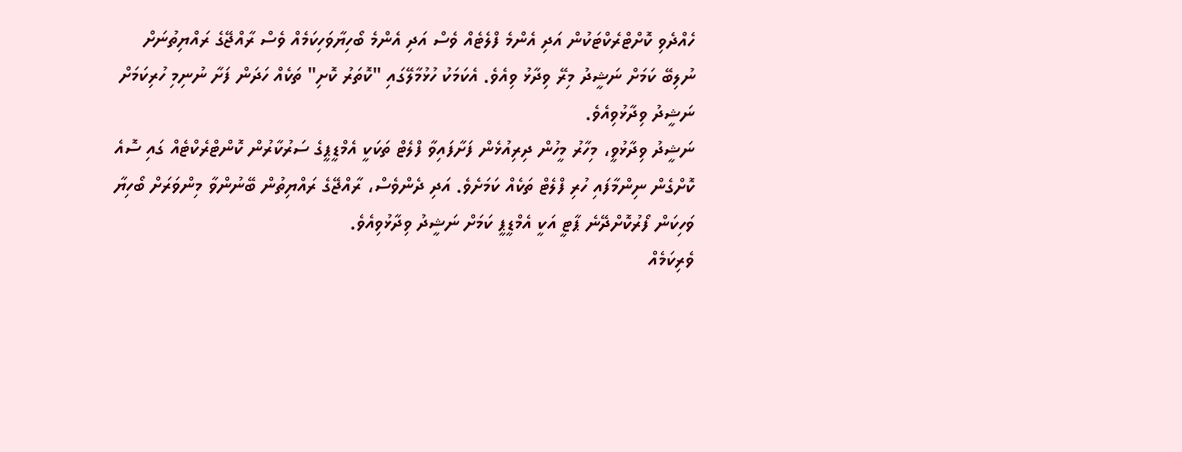ހެއްދެވި ކޮށްޓްރެކްޓަކުން އަދި އެންމެ ފްލެޓެއް ވެސް އަދި އެންމެ ބޯހިޔާވަހިކަމެއް ވެސް ރާއްޖޭގެ ރައްޔިތުނަށް ނުލިބޭ ކަމަށް ނަޝީދު މިރޭ ވިދާޅު ވިއެވެ. އެކަމަކު ހުޅުމާލޭގައި "ކޮތަރު ކޮށި" ތަކެއް ހަދަން ފަށާ ނުނިމި ހުރިކަމަށް ނަޝީދު ވިދާޅުވިއެވެ.
ނަޝީދު ވިދާޅުވީ، މިހާރު މީހުން ދިރިއުޅެން ފަށާފައިވާ ފްލެޓް ތަކަކީ އެމްޑީޕީގެ ސަރުކާރުން ކޮންޓްރެކްޓެއް ގައި ސޮއެ ކޮށްގެން ނިންމާފައި ހުރި ފްލެޓް ތަކެއް ކަމަށެވެ. އަދި ދެންވެސް، ރާއްޖޭގެ ރައްޔިތުން ބޭނުންވާ މިންވަރަށް ބޯހިޔާ ވަހިކަން ފޯރުކޮށްދޭނެ ޕާޓީ އަކީ އެމްޑީޕީ ކަމަށް ނަޝީދު ވިދާޅުވިއެވެ.
ވެރިކަމެއް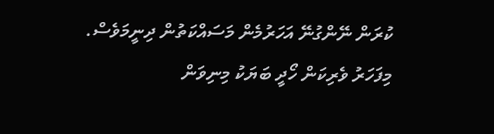ކުރަން ނޭންގުނޭ އަހަރުމެން މަސައްކަތުން ދިނީމަވެސް. މިފަހަރު ވެރިކަން ހޯދީ ބަޔަކު މިނިވަން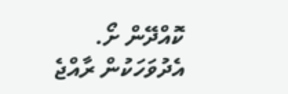ކޮއްދޭން ށޯ. އެދުވަހަކުން ރާއްޖެ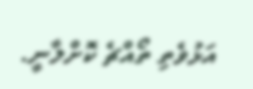އަޅުވެތި ތޯއްޗެ ކޮށްލާނީ.